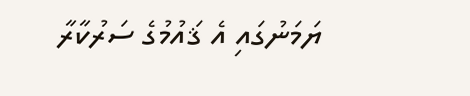ޔަމަނުގައި އެ ޤައުމުގެ ސަރުކާރާ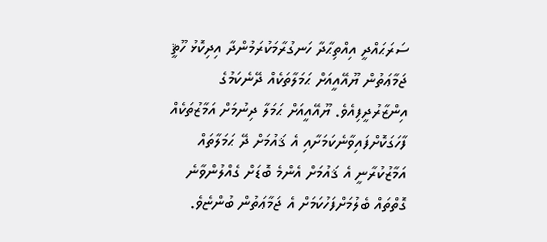ސަރަޙައްދީ އިއްތިޙާދާ ހަނގުރާމަކުރަމުންދާ އިދިކޮޅު ހޫޘީ ޖަމާޢަތުން ޔޫއޭއީއަށް ޙަމަލާތަކެއް ދޭނެކަމުގެ އިންޒާރުދީފިއެވެ. ޔޫއޭއީއަށް ޙަމަލާ ދިނުމަށް އަމާޒުތަކެއް ފާހަގަކޮށްފައިވާނެކަމަށާއި އެ ޤައުމަށް ދޭ ޙަމަލާތައް އަމާޒުކުރާނީ އެ ޤައުމަށް އެންމެ ބޮޑަށް ގެއްލުންވާނެ ގޮތްތައް ބެލުމަށްފަހުކަމަށް އެ ޖަމާޢަތުން ބުންޏެވެ.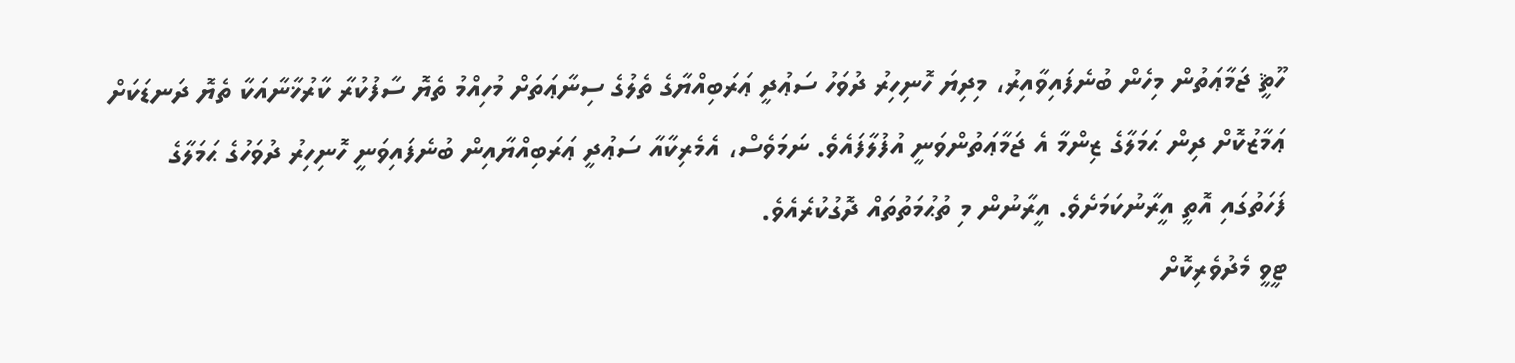ހޫޘީ ޖަމާޢަތުން މިހެން ބުނެފައިވާއިރު، މިދިޔަ ހޮނިހިރު ދުވަހު ސަޢުދީ ޢަރަބިއްޔާގެ ތެލުގެ ސިނާޢަތަށް މުހިއްމު ތެޔޮ ސާފުކުރާ ކާރުޚާނާއަކާ ތެޔޮ ދަނޑަކަށް ޢަމާޒުކޮށް ދިން ޙަމަލާގެ ޒިންމާ އެ ޖަމާޢަތުންވަނީ އުފުލާފައެވެ. ނަމަވެސް، އެމެރިކާއާ ސަޢުދީ ޢަރަބިއްޔާއިން ބުނެފައިވަނީ ހޮނިހިރު ދުވަހުގެ ޙަމަލާގެ ފަހަތުގައި އޮތީ އީރާނުކަމަށެވެ. އީރާނުން މި ތުޙުމަތުތައް ދޮގުކުރެއެވެ.
ޓީވީ މެދުވެރިކޮށް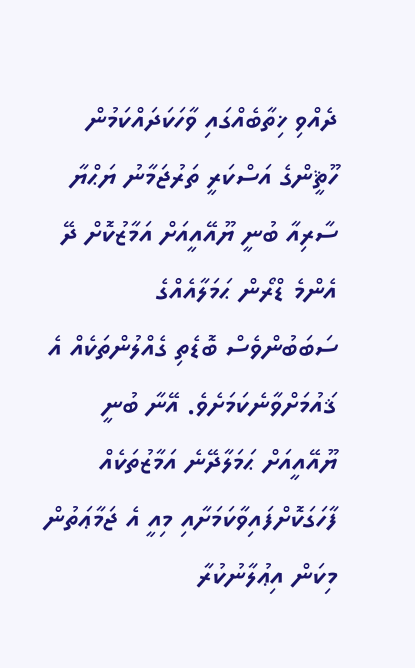ދެއްވި ޚިތާބެއްގައި ވާހަކަދައްކަމުން ހޫޘީންގެ އަސްކަރީ ތަރުޖަމާނު ޔަޙްޔާ ސާރިއާ ބުނީ ޔޫއޭއީއަށް އަމާޒުކޮށް ދޭ އެންމެ ޑްރޯން ޙަމަލާއެއްގެ ސަބަބުންވެސް ބޮޑެތި ގެއްލުންތަކެއް އެ ޤައުމަށްވާނެކަމަށެވެ. އޭނާ ބުނީ ޔޫއޭއީއަށް ޙަމަލާދޭނެ އަމާޒުތަކެއް ފާހަގަކޮށްފައިވާކަމަށާއި މިއީ އެ ޖަމާޢަތުން މިކަން އިޢުލާނުކުރާ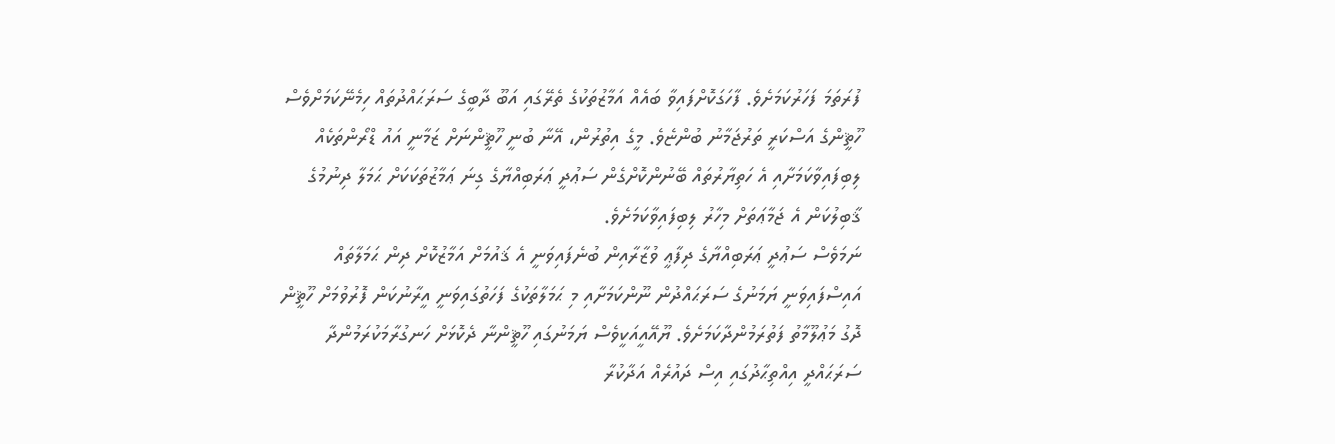ފުރަތަމަ ފަހަރުކަމަށެވެ. ފާހަގަކޮށްފައިވާ ބައެއް އަމާޒުތަކުގެ ތެރޭގައި އަބޫ ދާބީގެ ސަރަޙައްދުތައް ހިމެނޭކަމަށްވެސް ހޫޘީންގެ އަސްކަރީ ތަރުޖަމާނު ބުންޏެވެ. މީގެ އިތުރުން، އޭނާ ބުނީ ހޫޘީންނަށް ޒަމާނީ އައު ޑްރޯންތަކެއް ލިބިފައިވާކަމަށާއި އެ ހަތިޔާރުތައް ބޭނުންކޮށްގެން ސަޢުދީ ޢަރަބިއްޔާގެ ގިނަ ޢަމާޒުތަކަކަށް ޙަމަލާ ދިނުމުގެ ޤާބިލުކަން އެ ޖަމާޢަތަށް މިހާރު ލިބިފައިވާކަމަށެވެ.
ނަމަވެސް ސަޢުދީ ޢަރަބިއްޔާގެ ދިފާޢީ ވުޒާރާއިން ބުނެފައިވަނީ އެ ޤައުމަށް އަމާޒުކޮށް ދިން ޙަމަލާތައް އައިސްފައިވަނީ ޔަމަނުގެ ސަރަޙައްދުން ނޫންކަމަށާއި މި ޙަމަލާތަކުގެ ފަހަތުގައިވަނީ އީރާނުކަން ފޮރުވުމަށް ހޫޘީން ދޮގު މަޢުލޫމާތު ފަތުރަމުންދާކަމަށެވެ. ޔޫއޭއީއަކީވެސް ޔަމަނުގައި ހޫޘީންނާ ދެކޮޅަށް ހަނގުރާމަކުރަމުންދާ ސަރަޙައްދީ އިއްތިޙާދުގައި އިސް ދައުރެއް އަދާކުރާ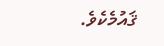ޤައުމެކެވެ.